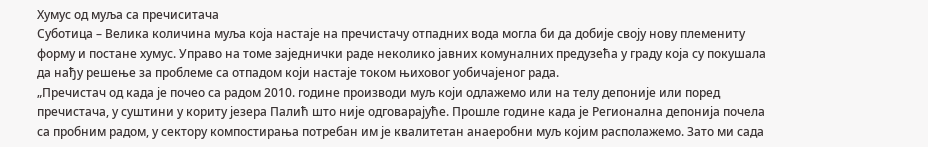Хумус од муља са пречиситача
Суботица – Велика количина муља која настаје на пречистачу отпадних вода могла би да добије своју нову племениту форму и постане хумус. Управо на томе заједнички раде неколико јавних комуналних предузећа у граду која су покушала да нађу решење за проблеме са отпадом који настаје током њиховог уобичајеног рада.
„Пречистач од када је почео са радом 2010. године производи муљ који одлажемо или на телу депоније или поред пречистача, у суштини у кориту језера Палић што није одговарајуће. Прошле године када је Регионална депонија почела са пробним радом, у сектору компостирања потребан им је квалитетан анаеробни муљ којим располажемо. Зато ми сада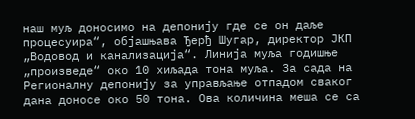наш муљ доносимо на депонију где се он даље процесуира“, објашњава Ђерђ Шугар, директор ЈКП „Водовод и канализација“. Линија муља годишње „произведе“ око 10 хиљада тона муља. За сада на Регионалну депонију за управљање отпадом сваког дана доносе око 50 тона. Ова количина меша се са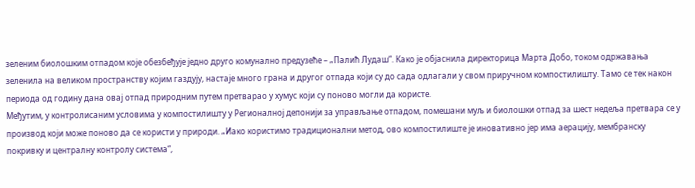зеленим биолошким отпадом које обезбеђује једно друго комунално предузеће – „Палић Лудаш“. Како је објаснила директорица Марта Добо, током одржавања зеленила на великом пространству којим газдују, настаје много грана и другог отпада који су до сада одлагали у свом приручном компостилишту. Тамо се тек након периода од годину дана овај отпад природним путем претварао у хумус који су поново могли да користе.
Међутим, у контролисаним условима у компостилишту у Регионалној депонији за управљање отпадом, помешани муљ и биолошки отпад за шест недеља претвара се у производ који може поново да се користи у природи. „Иако користимо традиционални метод, ово компостилиште је иновативно јер има аерацију, мембранску покривку и централну контролу система“,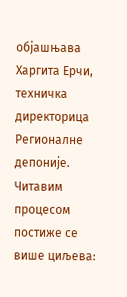објашњава Харгита Ерчи, техничка директорица Регионалне депоније.
Читавим процесом постиже се више циљева: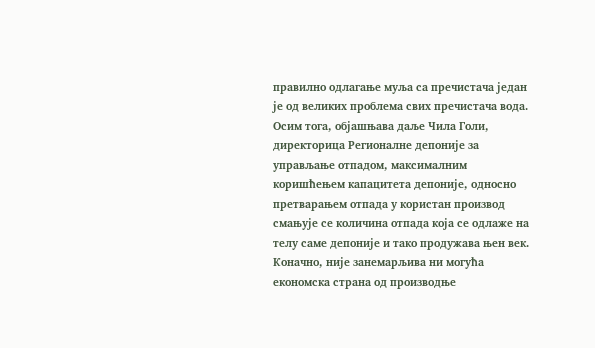правилно одлагање муља са пречистача један је од великих проблема свих пречистача вода. Осим тога, објашњава даље Чила Голи, директорица Регионалне депоније за управљање отпадом, максималним коришћењем капацитета депоније, односно претварањем отпада у користан производ смањује се количина отпада која се одлаже на телу саме депоније и тако продужава њен век. Коначно, није занемарљива ни могућа економска страна од производње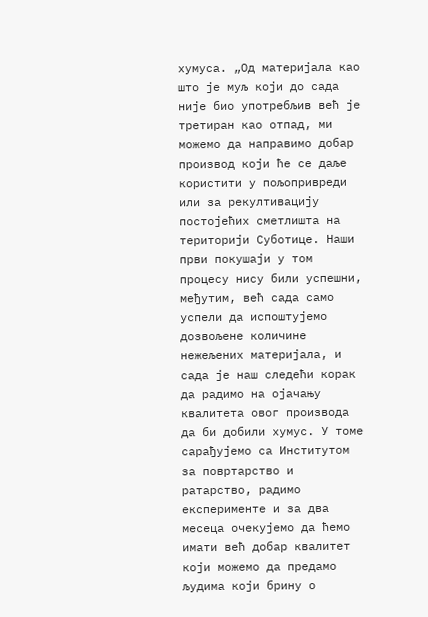хумуса. „Од материјала као што је муљ који до сада није био употребљив већ је третиран као отпад, ми можемо да направимо добар производ који ће се даље користити у пољопривреди или за рекултивацију постојећих сметлишта на територији Суботице. Наши први покушаји у том процесу нису били успешни, међутим, већ сада само успели да испоштујемо дозвољене количине нежељених материјала, и сада је наш следећи корак да радимо на ојачању квалитета овог производа да би добили хумус. У томе сарађујемо са Институтом за повртарство и ратарство, радимо експерименте и за два месеца очекујемо да ћемо имати већ добар квалитет који можемо да предамо људима који брину о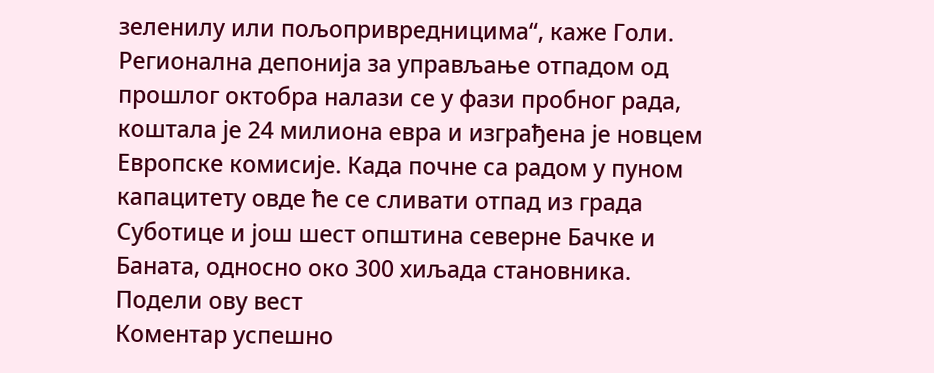зеленилу или пољопривредницима“, каже Голи.
Регионална депонија за управљање отпадом од прошлог октобра налази се у фази пробног рада, коштала је 24 милиона евра и изграђена је новцем Европске комисије. Када почне са радом у пуном капацитету овде ће се сливати отпад из града Суботице и још шест општина северне Бачке и Баната, односно око 300 хиљада становника.
Подели ову вест
Комeнтар успeшно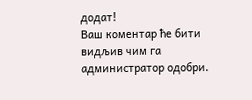додат!
Ваш комeнтар ћe бити видљив чим га администратор одобри.